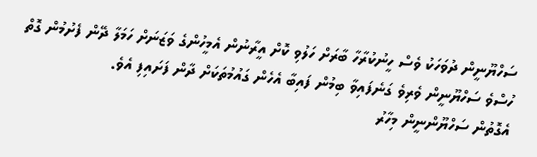ސަހްޔޫނީން ދުވަހަކު ވެސް ހީނުކުރާހާ ބާރަށް ހަލުވި ކޮށް އީރާނުން އެމީހުންގެ ވަޒަނަށް ހަމަލާ ދޭން ފެށުމުން ގޮތް ހުސްވެ ސަހްޔޫނީން ވެރިވެ ގަނެފައިވާ ބިމުން ފައިބާ އެހެން ގައުމުތަކަށް ދާން ފަށައިފި އެވެ.
އެގޮތުން ސަހްޔޫންނީން މިހާރު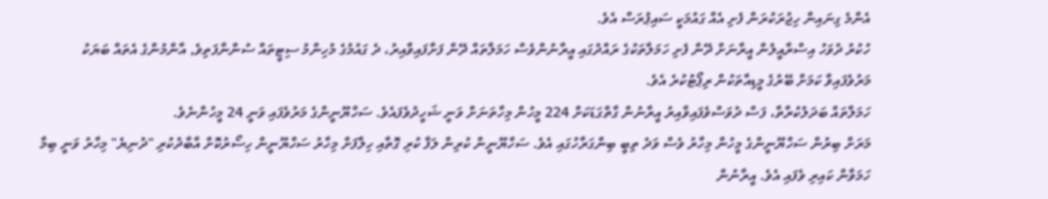އެންމެ ގިނައިން ހިޖުރަކުރަން ފެށި އެއް ގައުމަކީ ސައިޕުރަސް އެވެ.
ހުކުރު ދުވަހު އިސްރާއީލުން އީރާނަށް ދޭން ފެށި ހަމަލާތަކުގެ ރައްދުގައި އީރާނުންވެސް ހަމަލާތައް ދޭން ފަށާފައިވާއިރު، ދެ ގައުމުގެ މުހިންމު ސިޓީތައް ސުންނާފަތިވެ, އާންމުންގެ އެތައް ބަޔަކު މަރުވެފައިވާ ކަމަށް ބޭރުގެ މީޑިއާތަކުން ރިޕޯޓުކުރެ އެވެ.
ހަމަލާތައް ބަދަލުކުރާތާ، ފަސް ދުވަސްވެފައިވާއިރު އީރާނުން ގާތްގަޑަކަށް 224 މީހުން މިހާތަނަށް ވަނީ ޝަހީދުވެފައެވެ. ސަހްޔޫނީންގެ މަރުވެފައި ވަނީ 24 މީހުންނެވެ.
މަރަށް ބިރުން ސަހްޔޫނީންގެ މީހުން މިހާރު ވެސް ވަދެ ތިބީ ބިންގަރާހުގައި އެވެ. ސަހްޔޫނީން ކުރިން ލަފާ ކުރި ގޮތާއި ހިލާފަށް މިހާރު ސަހްޔޫނީން ހިސޯރުކޮށް އާބާދުކުރި "ދުނިޔެ" މިހާރު ވަނީ ބިމާ ހަމަވާން ކައިރި ވެފައި އެވެ. އީރާނުން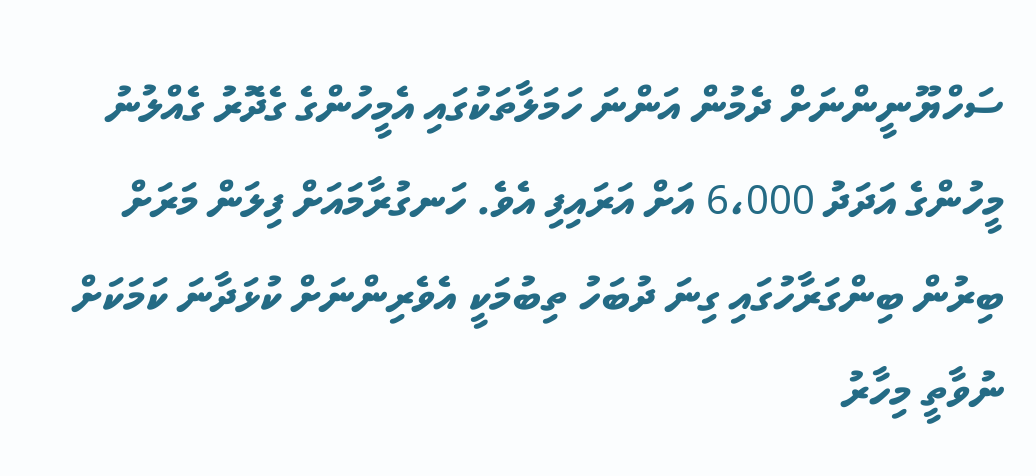ސަހްޔޫނީންނަށް ދެމުން އަންނަ ހަމަލާތަކުގައި އެމީހުންގެ ގެދޮރު ގެއްލުނު މީހުންގެ އަދަދު 6،000 އަށް އަރައިފި އެވެ. ހަނގުރާމައަށް ފިލަން މަރަށް ބިރުން ބިންގަރާހުގައި ގިނަ ދުބަހު ތިބުމަކީ އެވެރިންނަށް ކުޅަދާނަ ކަމަކަށް ނުވާތީ މިހާރު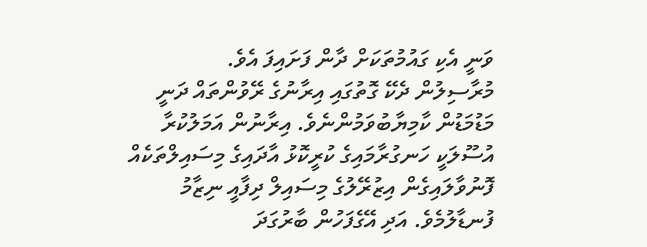ވަނީ އެކި ގައުމުތަކަށް ދާން ފަށައިފަ އެވެ.
މުރާސިލުން ދެކޭ ގޮތުގައި އިރާނުގެ ރޭވުންތައް ދަނީ މަޑުމަޑުން ކާމިޔާބުވަމުންނެވެ. އިރާނުން އަމަލުކުރާ އުސޫލަކީ ހަނގުރާމައިގެ ކުރީކޮޅު އާދައިގެ މިސައިލްތަކެއް ފޮނުވާލައިގެން އިޒުރޭލުގެ މިސައިލް ދިފާއީ ނިޒާމު ފުނޑާލުމެވެ. އަދި އޭގެފަހުން ބާރުގަދަ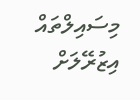މިސައިލްތައް އިޒުރޭލަށް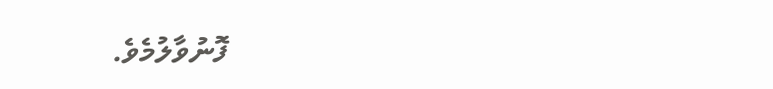ފޮނުވާލުމެވެ.